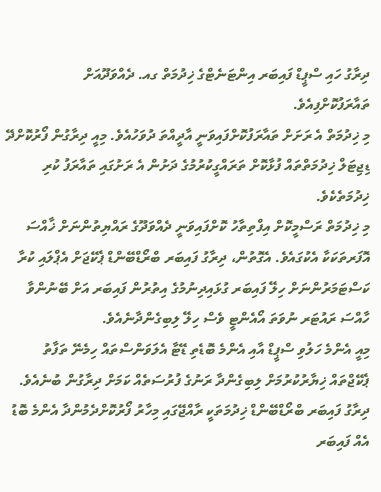ދިރާގު ހައި ސްޕީޑް ފައިބަރ އިންޓަނެޓްގެ ޚިދުމަތް ގއ. ދެއްވަދޫއަށް ތައާރަފުކޮށްފިއެވެ.
މި ޚިދުމަތް އެ ރަށަށް ތައާރަފުކޮށްފައިވަނީ އާދީއްތަ ދުވަހުއެވެ. މިއީ ދިރާގުން ފޯރުކޮށްދޭ ޑިޖިޓަލް ޚިދުމަތްތައް ފުޅާކޮށް ތަރައްގީކުރުމުގެ ދަށުން އެ ރަށުގައި ތައާރަފު ކުރި ޚިދުމަތެކެވެ.
މި ޚިދުމަތް ރަސްމީކޮށް އިފްތިތާހު ކޮށްފައިވަނީ ދެއްވަދޫގެ ރައްޔިތުންނަށް ޚާއްސަ އޮފަރތަކަކާ އެކުގައެވެ. އެގޮތުން، ދިރާގު ފައިބަރ ބްރޯޑްބޭންޑް ޕެކޭޖަށް އެޕްލައި ކުރާ ކަސްޓަމަރުންނަށް ހިލޭ ފައިބަރ ގުޅައިދިނުމުގެ އިތުރުން ފައިބަރ އަށް ބޭނުންވާ ހާއްސަ ރައުޓަރ ނުވަތަ އޯއެންޓީ ވެސް ހިލޭ ލިބިގެންދާނެއެވެ.
މިއީ އެންމެ ހަލުވި ސްޕީޑް އާއި އެންމެ ބޮޑެތި ޑޭޓާ އެލަވަންސްތައް ހިމެނޭ ތަފާތު ޕެކޭޖްތައް ޚިޔާރުކުރުމަށް ލިބިގެންދާ ރަނުގެ ފުރުސަތެއް ކަމަށް ދިރާގުން ބުނެއެވެ.
ދިރާގު ފައިބަރ ބްރޯޑްބޭންޑް ޚިދުމަތަކީ ރާއްޖޭގައި މިހާރު ފޯރުކޮށްދެމުންދާ އެންމެ ބޮޑު އެއް ފައިބަރ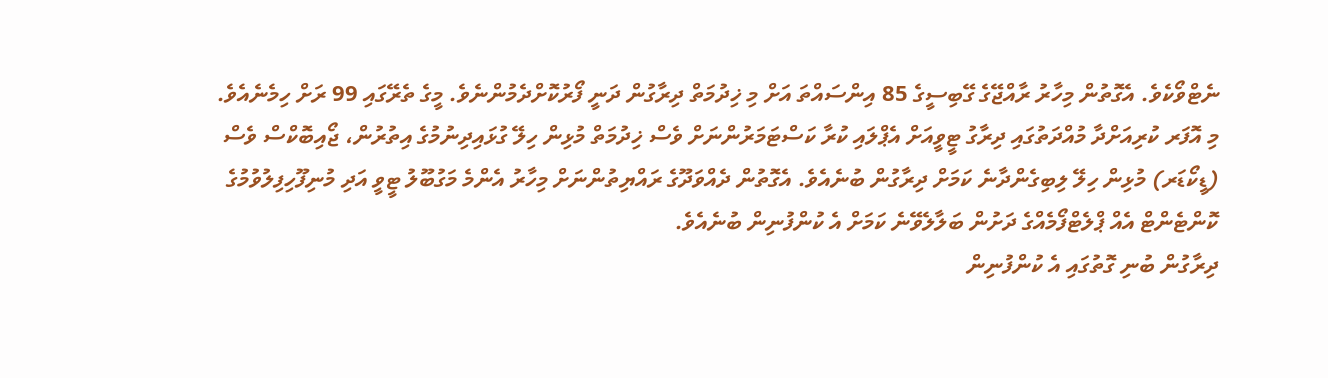ނެޓްވޯކެވެ. އެގޮތުން މިހާރު ރާއްޖޭގެ ގޭބިސީގެ 85 އިންސައްތަ އަށް މި ޚިދުމަތް ދިރާގުން ދަނީ ފޯރުކޮށްދެމުންނެވެ. މީގެ ތެރޭގައި 99 ރަށް ހިމެނެއެވެ.
މި އޮފަރ ކުރިއަށްދާ މުއްދަތުގައި ދިރާގު ޓީވީއަށް އެޕްލައި ކުރާ ކަސްޓަމަރުންނަށް ވެސް ޚިދުމަތް މުޅިން ހިލޭ ގުޅައިދިނުމުގެ އިތުރުން، ޖޯއިބޮކްސް ވެސް (ޑީކޯޑަރ) މުޅިން ހިލޭ ލިބިގެންދާނެ ކަމަށް ދިރާގުން ބުނެއެވެ. އެގޮތުން ދެއްވަދޫގެ ރައްޔިތުންނަށް މިހާރު އެންމެ މަގުބޫލު ޓީވީ އަދި މުނިފޫހިފިލުވުމުގެ ކޮންޓެންޓް އެއް ޕްލެޓްފޯމެއްގެ ދަށުން ބަލާލެވޭނެ ކަމަށް އެ ކުންފުނިން ބުނެއެވެ.
ދިރާގުން ބުނި ގޮތުގައި އެ ކުންފުނިން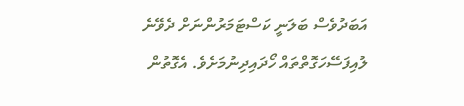އަބަދުވެސް ބަލަނީ ކަސްޓަމަރުންނަށް ދެވޭނެ ލުއިފަސޭހަގޮތްތައް ހޯދައިދިނުމަށެވެ. އެގޮތުން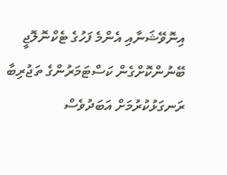އިނޮވޭޝަނާއި އެންމެ ފަހުގެ ޓެކްނޮލޮޖީ ބޭނުންކޮށްގެން ކަސްޓަމަރުންގެ ތަޖުރިބާ ރަނގަޅުކުރުމަށް އަބަދުވެސް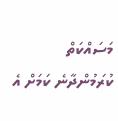މަސައްކަތް ކުރަމުންދާނެ ކަމަށް އެ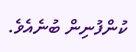ކުންފުނިން ބުނެއެވެ.